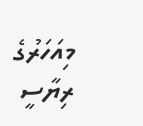މިއަހަރުގެ ރިޔާސީ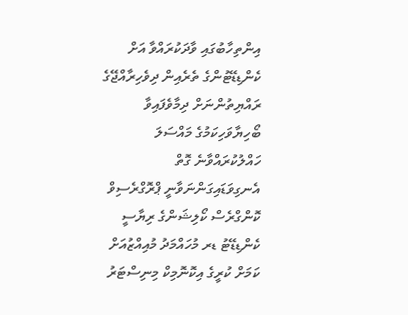އިންތިހާބުގައި ވާދަކުރައްވާ އަށް ކެންޑިޑޭޓުންގެ ތެރެއިން ދިވެހިރާއްޖޭގެ ރައްޔިތުންނަށް ދިމާވެފައިވާ ބޯހިޔާވަހިކަމުގެ މައްސަލަ ހައްލުކުރައްވާނެ ގޮތް އެނގިވަޑައިގަންނަވާނީ ޕްރޮގްރެސިވް ކޮންގްރެސް ކޯލިޝަންގެ ރިޔާސީ ކެންޑިޑޭޓު ޑރ މުހައްމަދު މުއިއްޒުއަށް ކަމަށް ކުރީގެ އިކޮނޮމިކް މިނިސްޓަރު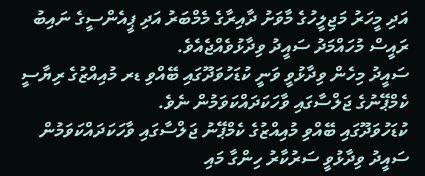އަދި މީހަރު މަޖިލީހުގެ މާވަށު ދާއިރާގެ މެމްބަރު އަދި ޕީއެންސީގެ ނައިބު ރައީސް މުހައްމަދު ސައީދު ވިދާޅުވެއްޖެއެވެ.
ސައީދު މިހެން ވިދާޅުވީ ވަނީ ކުޑަހުވަދޫގައި ބޭއްވި ޑރ މުއިއްޒުގެ ރިޔާސީ ކެމްޕޭނުގެ ޖަލްސާގައި ވާހަކަދައްކަވަމުން ނެވެ.
ކުޑަހުވަދޫގައި ބޭއްވި މުއިއްޒުގެ ކެމްޕޭނު ޖަލްސާގައި ވާހަކަދައްކަވަމުން ސައީދު ވިދާޅުވީ ސަރުކާރު ހިންގާ މައި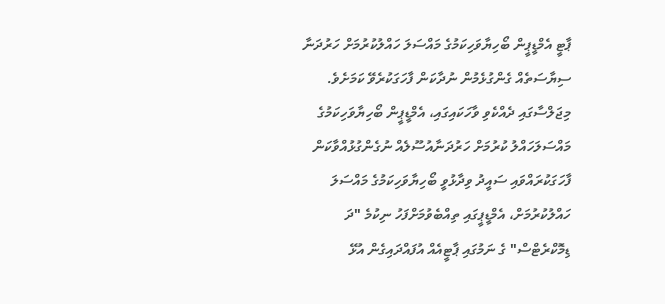ޕާޓީ އެމްޑީޕީން ބޯހިޔާވަހިކަމުގެ މައްސަލަ ހައްލުކުރުމަށް ހަރުދަނާ ސިޔާސަތެއް ގެންގުޅެމުން ނުދާކަން ފާހަގަކުރެވޭ ކަމަށެވެ.
މިޖަލްސާގައި ދެއްކެވި ވާހަކައިގައި، އެމްޑީޕީން ބޯހިޔާވަހިކަމުގެ މައްސަލަހައްލު ކުރުމަށް ހަރުދަނާއުސޫލެއް ނުގެންގުޅުއްވާކަން ފާހަގަކުރައްވައި ސައީދު ވިދާޅުވީ ބޯހިޔާވަހިކަމުގެ މައްސަލަ ހައްލުކުރުމަށް، އެމްޑީޕީގައި ތިއްބެވުމަށްފަހު ނިކުމެ "ދަ ޑިމޮކްރެޓްސް" ގެ ނަމުގައި ޕާޓީއެއް އުފައްދައިގެން އުޅޭ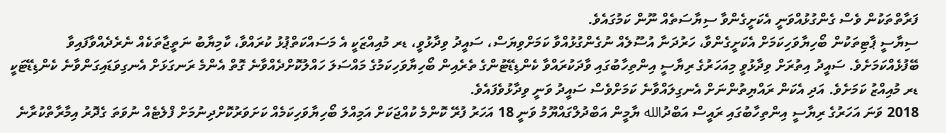ފަރާތްތަކުން ވެސް ގެންގުޅުއްވަނީ އެކަށީގެންވާ ސިޔާސަތެއް ނޫން ކަމުގައެވެ.
ސިޔާސީ ޕާޓިތަކުން ބޯހިޔާވަހިކަމަށް އެކަށީގެންވާ، ހަރުދަނާ އުސޫލެއް ނުގެންގުޅުއްވާ ކަމަށްވިޔަސް، ސައީދު ވިދާޅުވީ، ޑރ މުއިއްޒަކީ އެ މަސައްކަތްޕުޅު ކުރައްވާ، ކާމިޔާބު ނަތީޖާތަކެއް ނެރެދެއްވާފައިވާ ބޭފުޅެއްކަމަށެވެ. ސައީދު އިތުރަށް ވިދާޅުވީ މިއަހަރުގެ ރިޔާސީ އިންތިހާބުގައި ވާދަކުރައްވާ ކެންޑިޑޭޓުންގެ ތެރެއިން ބޯހިޔާވަހިކަމުގެ މައްސަލަ ހައްލުކޮށްދެއްވާނެ ގޮތް އެންމެ ރަނގަޅަށް އެނގިވަޑައިގަންވާނެ ކެންޑިޑޭޓަކީ ޑރ މުއިއްޒު ކަމަށެވެ. އަދި އެކަން ރައްޔިތުންނަށް އެނގިލައްވާނެ ކަމަށްވެސް ސައީދު ވަނީ ވިދާޅުވެފައެވެ.
2018 ވަނަ އަހަރުގެ ރިޔާސީ އިންތިހާބުގައި ރައީސް އަބްދުالله ޔާމީން އަބްދުލްގައްޔޫމު ވަނީ 18 އަހަރު ފުރޭ ކޮންމެ ކުއްޖަކަށް އަމިއްލަ ބޯހިޔާވަހިކަމެއް ކަށަވަރުކޮށްދިނުމަށް ފްލެޓެއް ނުވަތަ ގެދޮރު އިމާރާތްކުރާނެ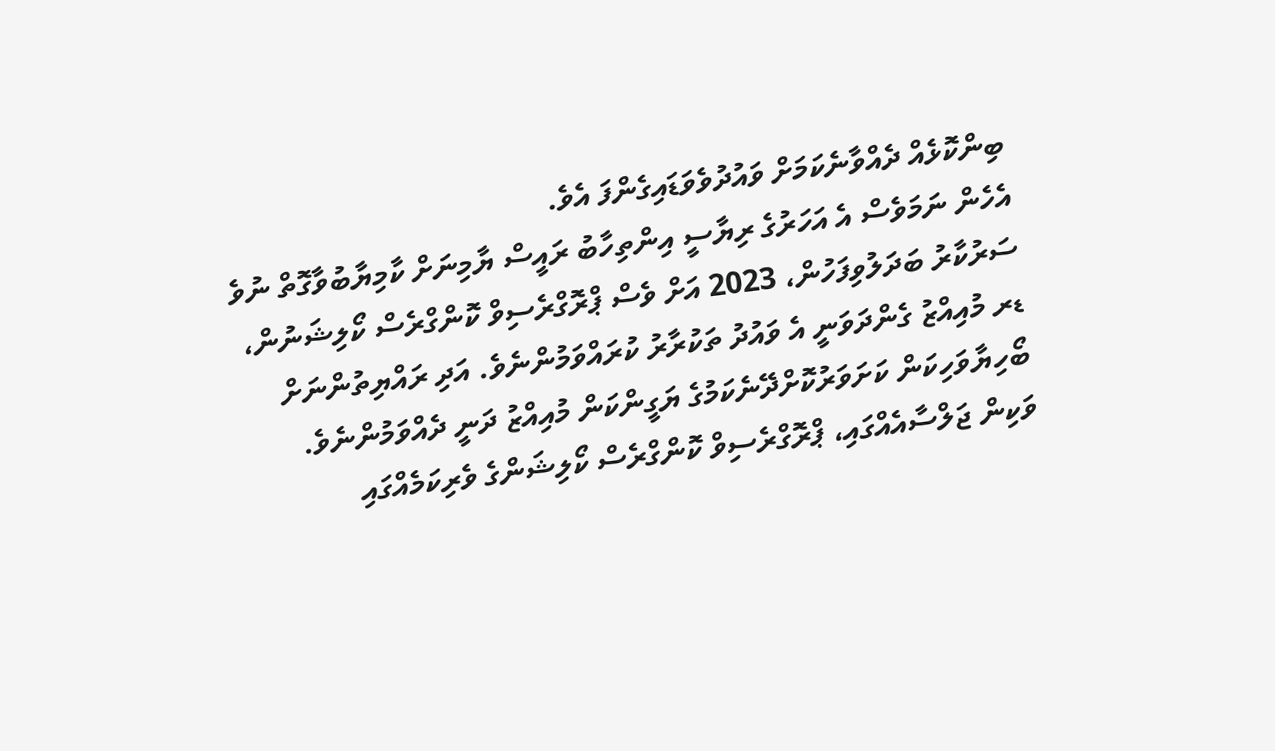ބިންކޮޅެއް ދެއްވާނެކަމަށް ވައުދުވެވަޑައިގެންފަ އެވެ.
އެހެން ނަމަވެސް އެ އަހަރުގެ ރިޔާސީ އިންތިހާބު ރައީސް ޔާމިނަށް ކާމިޔާބުވާގޮތް ނުވެ ސަރުކާރު ބަދަލުވިފަހުން، 2023 އަށް ވެސް ޕްރޮގްރެސިވް ކޮންގްރެސް ކޯލިޝަނުން، ޑރ މުއިއްޒު ގެންދަވަނީ އެ ވައުދު ތަކުރާރު ކުރައްވަމުންނެވެ. އަދި ރައްޔިތުންނަށް ބޯހިޔާވަހިކަން ކަށަވަރުކޮށްދޭނެކަމުގެ ޔަގީންކަން މުއިއްޒު ދަނީ ދެއްވަމުންނެވެ.
ވަކިން ޖަލްސާއެއްގައި، ޕްރޮގްރެސިވް ކޮންގްރެސް ކޯލިޝަންގެ ވެރިކަމެއްގައި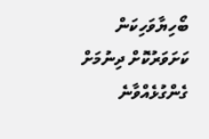ބޯހިޔާވަހިކަން ކަށަވަރުކޮށް ދިނުމަށް ގެންގުޅެއްވާނެ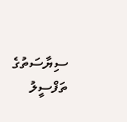ސިޔާސަތުގެ ތަފްސީލު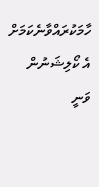ހާމަކުރައްވާނެކަމަށް އެ ކޯލިޝަނުން ވަނީ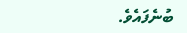ބުނެފައެވެ.